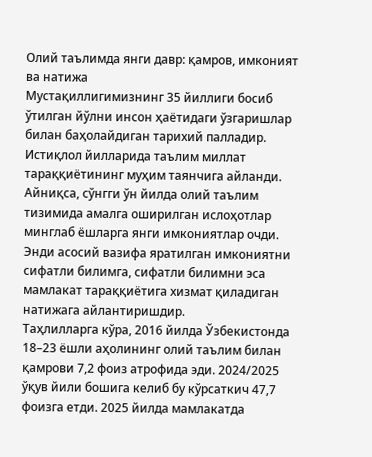Олий таълимда янги давр: қамров, имконият ва натижа
Мустақиллигимизнинг 35 йиллиги босиб ўтилган йўлни инсон ҳаётидаги ўзгаришлар билан баҳолайдиган тарихий палладир. Истиқлол йилларида таълим миллат тараққиётининг муҳим таянчига айланди. Айниқса, сўнгги ўн йилда олий таълим тизимида амалга оширилган ислоҳотлар минглаб ёшларга янги имкониятлар очди. Энди асосий вазифа яратилган имкониятни сифатли билимга, сифатли билимни эса мамлакат тараққиётига хизмат қиладиган натижага айлантиришдир.
Таҳлилларга кўра, 2016 йилда Ўзбекистонда 18–23 ёшли аҳолининг олий таълим билан қамрови 7,2 фоиз атрофида эди. 2024/2025 ўқув йили бошига келиб бу кўрсаткич 47,7 фоизга етди. 2025 йилда мамлакатда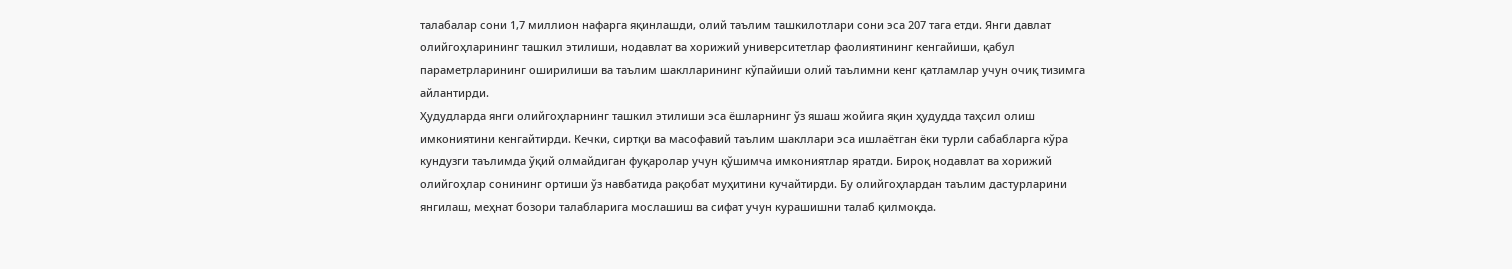талабалар сони 1,7 миллион нафарга яқинлашди, олий таълим ташкилотлари сони эса 207 тага етди. Янги давлат олийгоҳларининг ташкил этилиши, нодавлат ва хорижий университетлар фаолиятининг кенгайиши, қабул параметрларининг оширилиши ва таълим шаклларининг кўпайиши олий таълимни кенг қатламлар учун очиқ тизимга айлантирди.
Ҳудудларда янги олийгоҳларнинг ташкил этилиши эса ёшларнинг ўз яшаш жойига яқин ҳудудда таҳсил олиш имкониятини кенгайтирди. Кечки, сиртқи ва масофавий таълим шакллари эса ишлаётган ёки турли сабабларга кўра кундузги таълимда ўқий олмайдиган фуқаролар учун қўшимча имкониятлар яратди. Бироқ нодавлат ва хорижий олийгоҳлар сонининг ортиши ўз навбатида рақобат муҳитини кучайтирди. Бу олийгоҳлардан таълим дастурларини янгилаш, меҳнат бозори талабларига мослашиш ва сифат учун курашишни талаб қилмоқда.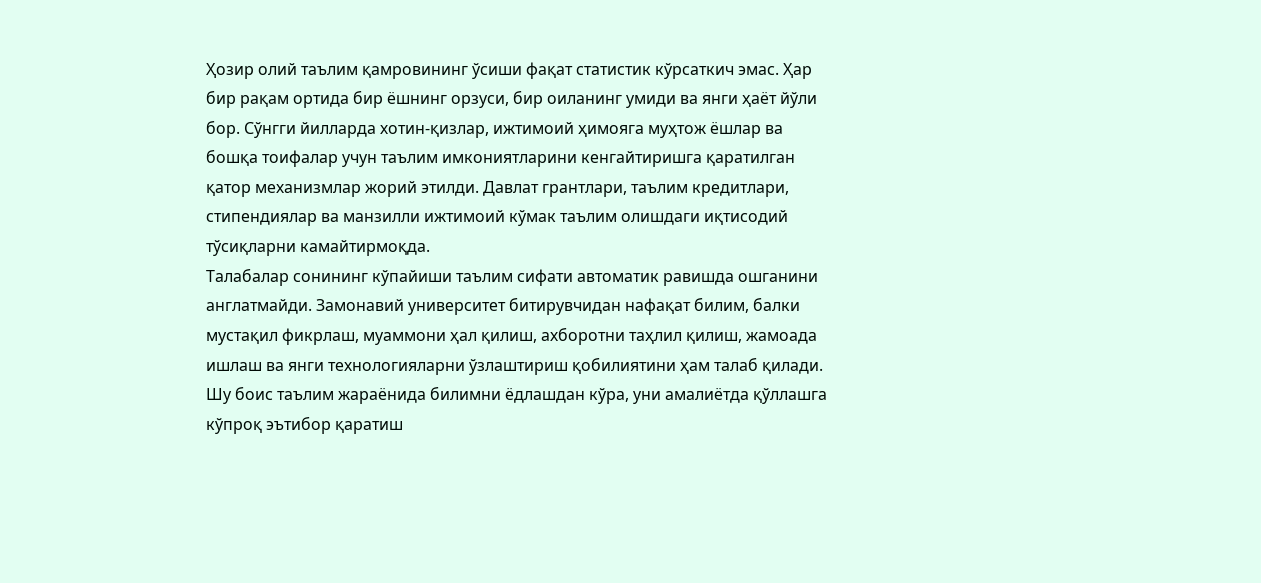Ҳозир олий таълим қамровининг ўсиши фақат статистик кўрсаткич эмас. Ҳар бир рақам ортида бир ёшнинг орзуси, бир оиланинг умиди ва янги ҳаёт йўли бор. Сўнгги йилларда хотин-қизлар, ижтимоий ҳимояга муҳтож ёшлар ва бошқа тоифалар учун таълим имкониятларини кенгайтиришга қаратилган қатор механизмлар жорий этилди. Давлат грантлари, таълим кредитлари, стипендиялар ва манзилли ижтимоий кўмак таълим олишдаги иқтисодий тўсиқларни камайтирмоқда.
Талабалар сонининг кўпайиши таълим сифати автоматик равишда ошганини англатмайди. Замонавий университет битирувчидан нафақат билим, балки мустақил фикрлаш, муаммони ҳал қилиш, ахборотни таҳлил қилиш, жамоада ишлаш ва янги технологияларни ўзлаштириш қобилиятини ҳам талаб қилади. Шу боис таълим жараёнида билимни ёдлашдан кўра, уни амалиётда қўллашга кўпроқ эътибор қаратиш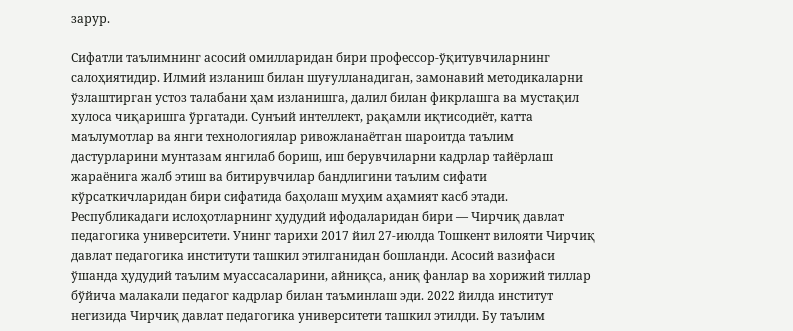зарур.

Сифатли таълимнинг асосий омилларидан бири профессор-ўқитувчиларнинг салоҳиятидир. Илмий изланиш билан шуғулланадиган, замонавий методикаларни ўзлаштирган устоз талабани ҳам изланишга, далил билан фикрлашга ва мустақил хулоса чиқаришга ўргатади. Сунъий интеллект, рақамли иқтисодиёт, катта маълумотлар ва янги технологиялар ривожланаётган шароитда таълим дастурларини мунтазам янгилаб бориш, иш берувчиларни кадрлар тайёрлаш жараёнига жалб этиш ва битирувчилар бандлигини таълим сифати кўрсаткичларидан бири сифатида баҳолаш муҳим аҳамият касб этади.
Республикадаги ислоҳотларнинг ҳудудий ифодаларидан бири — Чирчиқ давлат педагогика университети. Унинг тарихи 2017 йил 27-июлда Тошкент вилояти Чирчиқ давлат педагогика институти ташкил этилганидан бошланди. Асосий вазифаси ўшанда ҳудудий таълим муассасаларини, айниқса, аниқ фанлар ва хорижий тиллар бўйича малакали педагог кадрлар билан таъминлаш эди. 2022 йилда институт негизида Чирчиқ давлат педагогика университети ташкил этилди. Бу таълим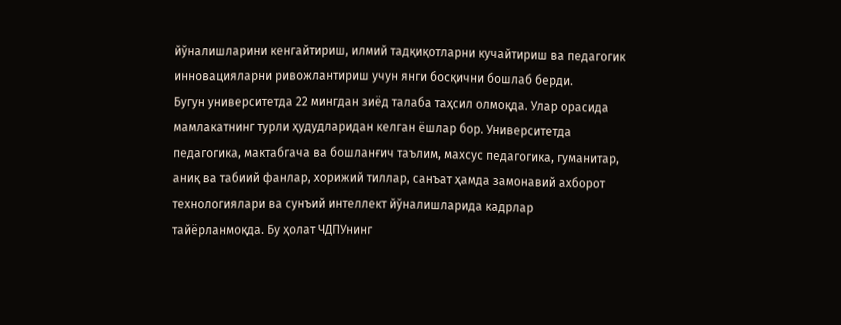йўналишларини кенгайтириш, илмий тадқиқотларни кучайтириш ва педагогик инновацияларни ривожлантириш учун янги босқични бошлаб берди.
Бугун университетда 22 мингдан зиёд талаба таҳсил олмоқда. Улар орасида мамлакатнинг турли ҳудудларидан келган ёшлар бор. Университетда педагогика, мактабгача ва бошланғич таълим, махсус педагогика, гуманитар, аниқ ва табиий фанлар, хорижий тиллар, санъат ҳамда замонавий ахборот технологиялари ва сунъий интеллект йўналишларида кадрлар тайёрланмоқда. Бу ҳолат ЧДПУнинг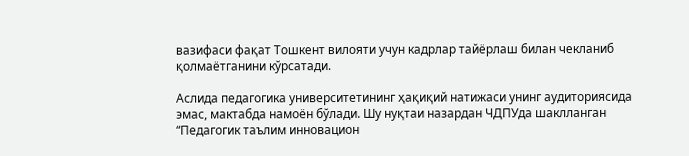вазифаси фақат Тошкент вилояти учун кадрлар тайёрлаш билан чекланиб қолмаётганини кўрсатади.

Аслида педагогика университетининг ҳақиқий натижаси унинг аудиториясида эмас, мактабда намоён бўлади. Шу нуқтаи назардан ЧДПУда шаклланган “Педагогик таълим инновацион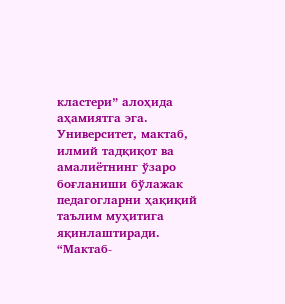кластери” алоҳида аҳамиятга эга. Университет, мактаб, илмий тадқиқот ва амалиётнинг ўзаро боғланиши бўлажак педагогларни ҳақиқий таълим муҳитига яқинлаштиради. “Мактаб-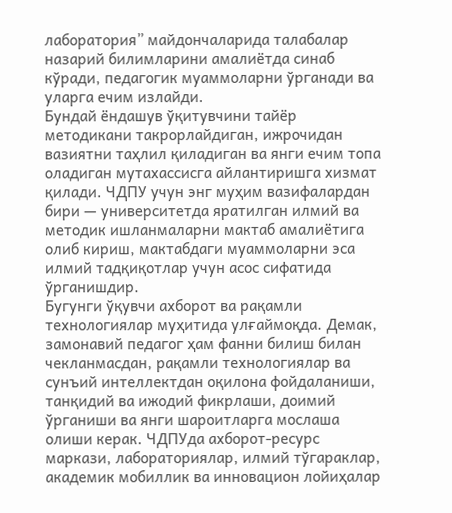лаборатория” майдончаларида талабалар назарий билимларини амалиётда синаб кўради, педагогик муаммоларни ўрганади ва уларга ечим излайди.
Бундай ёндашув ўқитувчини тайёр методикани такрорлайдиган, ижрочидан вазиятни таҳлил қиладиган ва янги ечим топа оладиган мутахассисга айлантиришга хизмат қилади. ЧДПУ учун энг муҳим вазифалардан бири — университетда яратилган илмий ва методик ишланмаларни мактаб амалиётига олиб кириш, мактабдаги муаммоларни эса илмий тадқиқотлар учун асос сифатида ўрганишдир.
Бугунги ўқувчи ахборот ва рақамли технологиялар муҳитида улғаймоқда. Демак, замонавий педагог ҳам фанни билиш билан чекланмасдан, рақамли технологиялар ва сунъий интеллектдан оқилона фойдаланиши, танқидий ва ижодий фикрлаши, доимий ўрганиши ва янги шароитларга мослаша олиши керак. ЧДПУда ахборот-ресурс маркази, лабораториялар, илмий тўгараклар, академик мобиллик ва инновацион лойиҳалар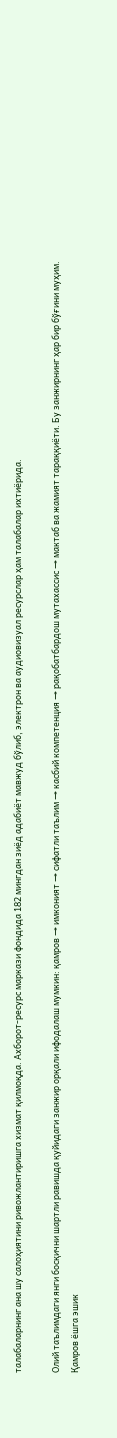талабаларнинг ана шу салоҳиятини ривожлантиришга хизмат қилмоқда. Ахборот-ресурс маркази фондида 182 мингдан зиёд адабиёт мавжуд бўлиб, электрон ва аудиовизуал ресурслар ҳам талабалар ихтиёрида.

Олий таълимдаги янги босқични шартли равишда қуйидаги занжир орқали ифодалаш мумкин: қамров → имконият → сифатли таълим → касбий компетенция → рақобатбардош мутахассис → мактаб ва жамият тараққиёти. Бу занжирнинг ҳар бир бўғини муҳим. Қамров ёшга эшик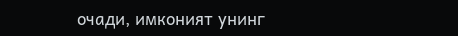очади, имконият унинг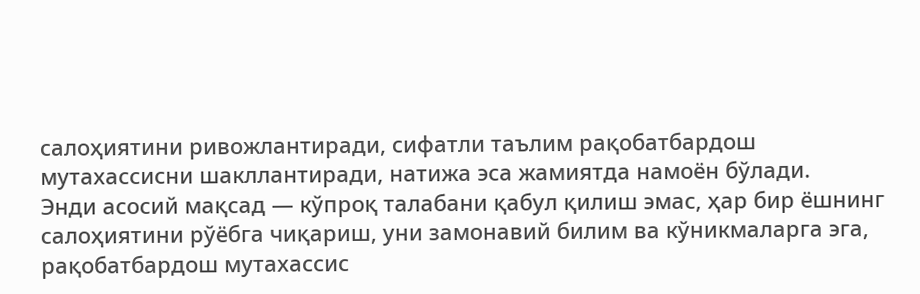салоҳиятини ривожлантиради, сифатли таълим рақобатбардош мутахассисни шакллантиради, натижа эса жамиятда намоён бўлади.
Энди асосий мақсад — кўпроқ талабани қабул қилиш эмас, ҳар бир ёшнинг салоҳиятини рўёбга чиқариш, уни замонавий билим ва кўникмаларга эга, рақобатбардош мутахассис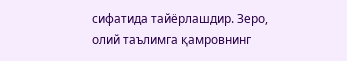сифатида тайёрлашдир. Зеро, олий таълимга қамровнинг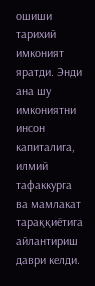ошиши тарихий имконият яратди. Энди ана шу имкониятни инсон капиталига, илмий тафаккурга ва мамлакат тараққиётига айлантириш даври келди.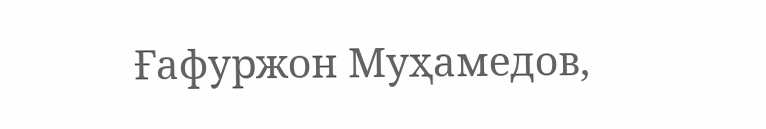Ғафуржон Муҳамедов,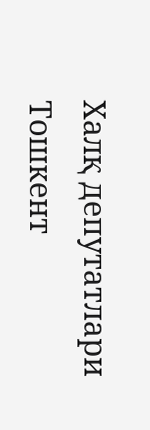Халқ депутатлари Тошкент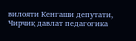вилояти Кенгаши депутати,
Чирчиқ давлат педагогика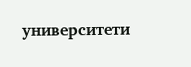университети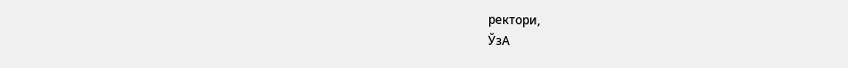ректори,
ЎзА